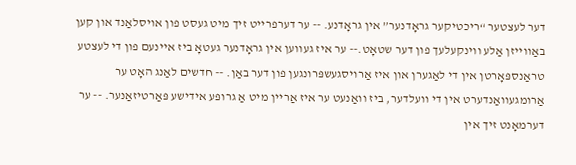דער לעצטער “ריכטיקער גראָדנער” אין גראָדנע. -- ער דערפרייט זיך מיט געסט פון אויסלאַנד און קען באַווייזן אַלע ווינקעלעך פון דער שטאָט.-- ער איז געווען אין גראָדנער געטאָ ביז איינעם פון די לעצטע טראַנספּאָרטן אין די לאַגערן און איז אַרויסגעשפּרונגען פון דער באַן. -- חדשים לאַנג האָט ער אַרומגעוואַנדערט אין די וועלדער, ביז וואַנעט ער איז אַריין מיט אַ גרופּע אידישע פּאַרטיזאַנער. -- ער דערמאָנט זיך אין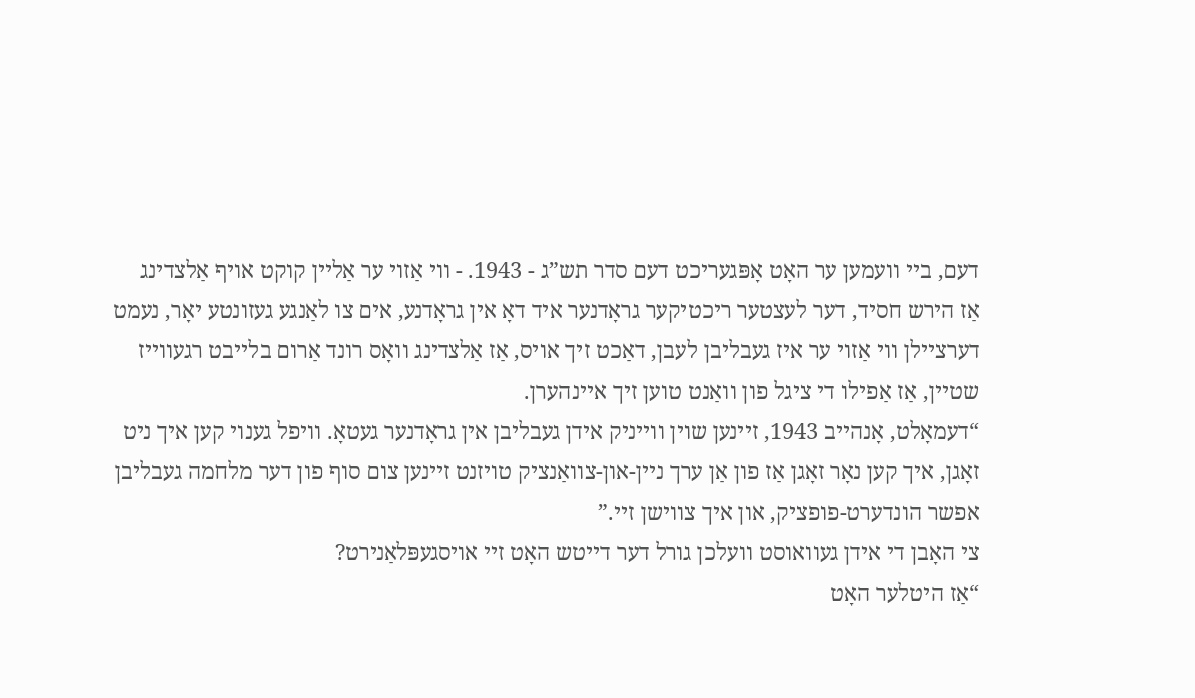דעם, ביי וועמען ער האָט אָפּגעריכט דעם סדר תש”ג - 1943. - ווי אַזוי ער אַליין קוקט אויף אַלצדינג
אַז הירש חסיד, דער לעצטער ריכטיקער גראָדנער איד דאָ אין גראָדנע, אים צו לאַנגע געזונטע יאָר, נעמט דערציילן ווי אַזוי ער איז געבליבן לעבן, דאַכט זיך אויס, אַז אַלצדינג וואָס רונד אַרום בלייבט רגעווייז שטיין, אַז אַפילו די ציגל פון וואַנט טוען זיך איינהערן.
“דעמאָלט, אָנהייב 1943, זיינען שוין ווייניק אידן געבליבן אין גראָדנער געטאָ. וויפל גענוי קען איך ניט זאָגן, איך קען נאָר זאָגן אַז פון אַן ערך ניין-און-צוואַנציק טויזנט זיינען צום סוף פון דער מלחמה געבליבן אפשר הונדערט-פופציק, און איך צווישן זיי.”
צי האָבן די אידן געוואוסט וועלכן גורל דער דייטש האָט זיי אויסגעפּלאַנירט?
“אַז היטלער האָט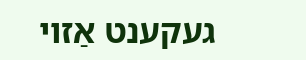געקענט אַזוי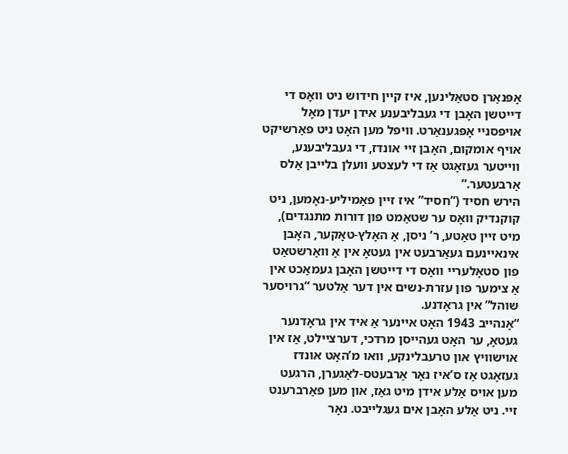אָפּנאַרן סטאַלינען, איז קיין חידוש ניט וואָס די דייטשן האָבן די געבליבענע אידן יעדן מאָל אויפסניי אָפּגענאַרט. וויפל מען האָט ניט פאַרשיקט אויף אומקום, האָבן זיי אונדז, די געבליבענע, ווייטער געזאָגט אַז די לעצטע וועלן בלייבן אַלס אַרבעטער.”
הירש חסיד (”חסיד” איז זיין פאַמיליע-נאָמען, ניט קוקנדיק וואָס ער שטאַמט פון דורות מתנגדים), מיט זיין טאַטע, ר’ ניסן, אַ האָלץ-טאָקער, האָבן אינאיינעם געאַרבעט אין געטאָ אין אַ וואַרשטאַט פון סטאָלעריי וואָס די דייטשן האָבן געמאַכט אין אַ צימער פון עזרת-נשים אין דער אַלטער “גרויסער שוהל” אין גראָדנע.
“אָנהייב 1943 האָט איינער אַ איד אין גראָדנער געטאָ, ער האָט געהייסן מרדכי, דערציילט, אַז אין אוישוויץ און טרעבלינקע, וואו מ’האָט אונדז געזאָגט אַז ס’איז נאָר אַרבעטס-לאַגערן, הרגעט מען אויס אַלע אידן מיט גאַז, און מען פאַרברענט זיי. ניט אַלע האָבן אים געגלייבט. נאָר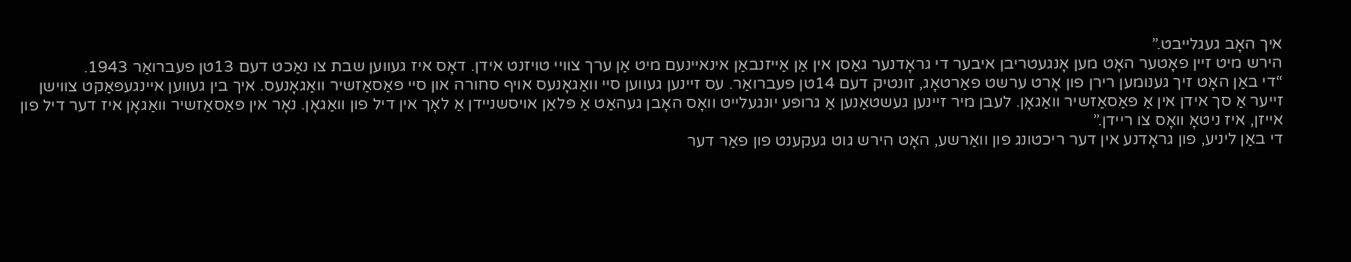איך האָב געגלייבט.”
הירש מיט זיין פאָטער האָט מען אָנגעטריבן איבער די גראָדנער גאַסן אין אַן אַייזנבאַן אינאיינעם מיט אַן ערך צוויי טויזנט אידן. דאָס איז געווען שבת צו נאַכט דעם 13טן פעברואַר 1943.
“די באַן האָט זיך גענומען רירן פון אָרט ערשט פאַרטאָג, זונטיק דעם 14טן פעברואַר. עס זיינען געווען סיי וואַגאָנעס אויף סחורה און סיי פּאַסאַזשיר וואַגאָנעס. איך בין געווען איינגעפּאַקט צווישן זייער אַ סך אידן אין אַ פּאַסאַזשיר וואַגאָן. לעבן מיר זיינען געשטאַנען אַ גרופּע יונגעלייט וואָס האָבן געהאַט אַ פּלאַן אויסשניידן אַ לאָך אין דיל פון וואַגאָן. נאָר אין פּאַסאַזשיר וואַגאָן איז דער דיל פון אייזן, איז ניטאָ וואָס צו ריידן.”
די באַן ליניע, פון גראָדנע אין דער ריכטונג פון וואַרשע, האָט הירש גוט געקענט פון פאַר דער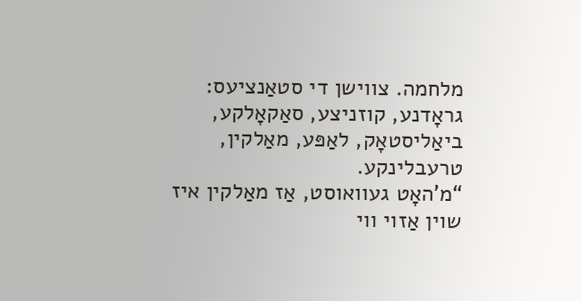מלחמה. צווישן די סטאַנציעס: גראָדנע, קוזניצע, סאַקאָלקע, ביאַליסטאָק, לאַפּע, מאַלקין, טרעבלינקע.
“מ’האָט געוואוסט, אַז מאַלקין איז שוין אַזוי ווי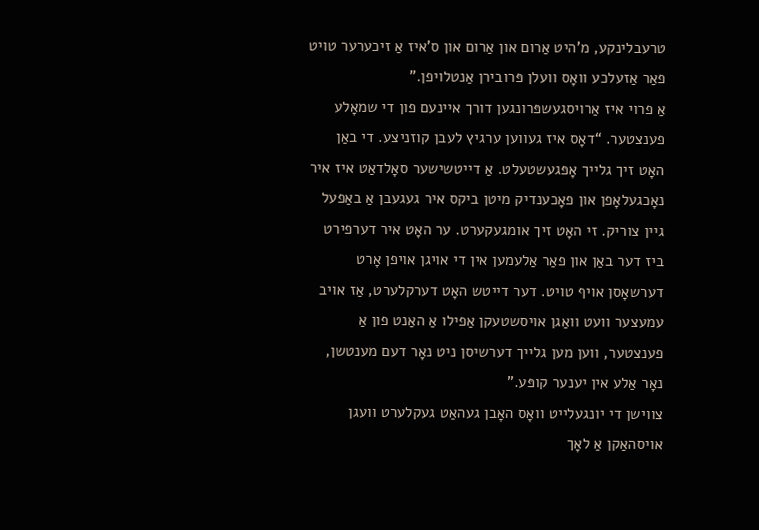טרעבלינקע, מ’היט אַרום און אַרום און ס’איז אַ זיכערער טויט פאַר אַזעלכע וואָס וועלן פּרובירן אַנטלויפן.”
אַ פרוי איז אַרויסגעשפּרונגען דורך איינעם פון די שמאָלע פענצטער. “דאָס איז געווען ערגיץ לעבן קוזניצע. די באַן האָט זיך גלייך אָפּגעשטעלט. אַ דייטשישער סאָלדאַט איז איר נאָכגעלאָפן און פאָכענדיק מיטן ביקס איר געגעבן אַ באַפעל גיין צוריק. זי האָט זיך אומגעקערט. ער האָט איר דערפירט ביז דער באַן און פאַר אַלעמען אין די אויגן אויפן אָרט דערשאָסן אויף טויט. דער דייטש האָט דערקלערט, אַז אויב עמעצער וועט וואַגן אויסשטעקן אַפילו אַ האַנט פון אַ פענצטער, ווען מען גלייך דערשיסן ניט נאָר דעם מענטשן, נאָר אַלע אין יענער קופּע.”
צווישן די יונגעלייט וואָס האָבן געהאַט געקלערט וועגן אויסהאַקן אַ לאָך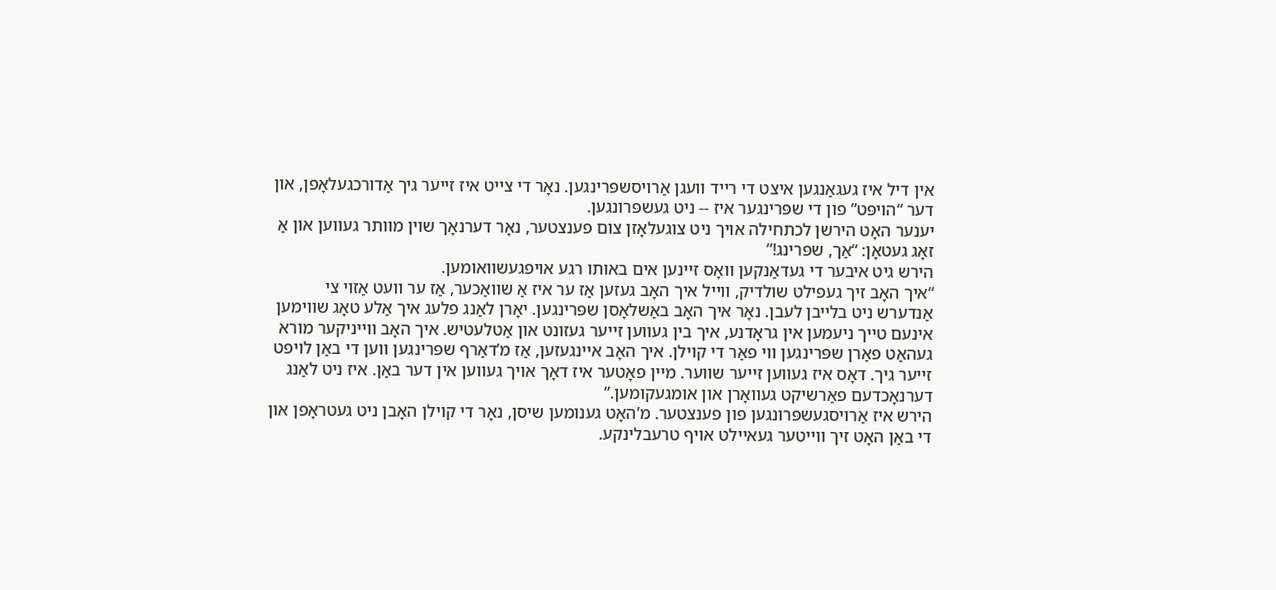אין דיל איז געגאַנגען איצט די רייד וועגן אַרויסשפּרינגען. נאָר די צייט איז זייער גיך אַדורכגעלאָפן, און דער “הויפּט” פון די שפּרינגער איז -- ניט געשפּרונגען.
יענער האָט הירשן לכתחילה אויך ניט צוגעלאָזן צום פענצטער, נאָר דערנאָך שוין מוותר געווען און אַ זאָג געטאָן: “אַך, שפּרינג!”
הירש גיט איבער די געדאַנקען וואָס זיינען אים באותו רגע אויפגעשוואומען.
“איך האָב זיך געפילט שולדיק, ווייל איך האָב געזען אַז ער איז אַ שוואַכער, אַז ער וועט אַזוי צי אַנדערש ניט בלייבן לעבן. נאָר איך האָב באַשלאָסן שפּרינגען. יאָרן לאַנג פלעג איך אַלע טאָג שווימען אינעם טייך ניעמען אין גראָדנע, איך בין געווען זייער געזונט און אַטלעטיש. איך האָב ווייניקער מורא געהאַט פאַרן שפּרינגען ווי פאַר די קוילן. איך האָב איינגעזען, אַז מ’דאַרף שפּרינגען ווען די באַן לויפט זייער גיך. דאָס איז געווען זייער שווער. מיין פאָטער איז דאָך אויך געווען אין דער באַן. איז ניט לאַנג דערנאָכדעם פאַרשיקט געוואָרן און אומגעקומען.”
הירש איז אַרויסגעשפּרונגען פון פענצטער. מ’האָט גענומען שיסן, נאָר די קוילן האָבן ניט געטראָפן און די באַן האָט זיך ווייטער געאיילט אויף טרעבלינקע.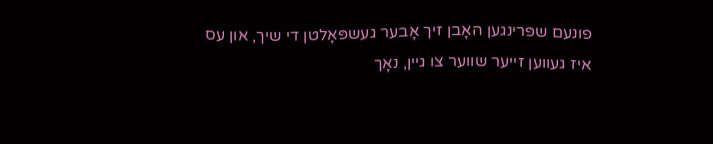פונעם שפּרינגען האָבן זיך אָבער געשפּאָלטן די שיך, און עס איז געווען זייער שווער צו גיין, נאָך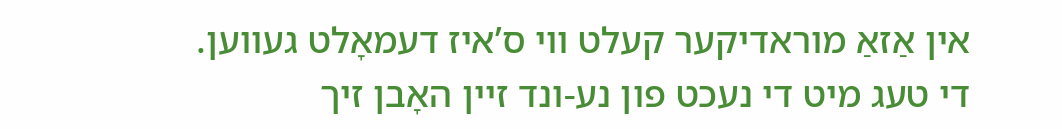אין אַזאַ מוראדיקער קעלט ווי ס’איז דעמאָלט געווען.
די טעג מיט די נעכט פון נע-ונד זיין האָבן זיך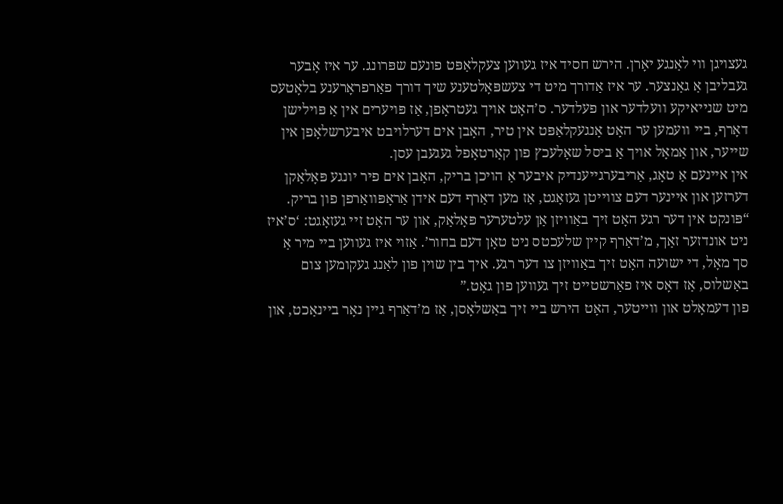געצויגן ווי לאַנגע יאָרן. הירש חסיד איז געווען צעקלאַפּט פונעם שפּרונג. ער איז אָבער געבליבן אַ גאַנצער. ער איז אַדורך מיט די צעשפּאָלטענע שיך דורך פאַרפראָרענע בלאָטעס מיט שנייאיקע וועלדער און פעלדער. ס’האָט אויך געטראָפן, אַז פּויערים אין אַ פּוילישן דאָרף, ביי וועמען ער האָט אָנגעקלאַפּט אין טיר, האָבן אים דערלויבט איבערשלאָפן אין שייער, און אַמאָל אויך אַ ביסל שאָלעכץ פון קאַרטאָפל געגעבן עסן.
אין איינעם אַ טאָג, אַריבערגייענדיק איבער אַ הויכן בריק, האָבן אים פיר יונגע פּאָלאַקן דערזען און איינער דעם צווייטן געזאָגט, אַז מען דאַרף דעם אידן אַראָפּוואַרפן פון בריק.
“פּונקט אין דער רגע האָט זיך באַוויזן אַן עלטערער פּאָלאַק, און ער האָט זיי געזאָגט: ‘ס’איז ניט אונדזער זאַך, מ’דאַרף קיין שלעכטס ניט טאָן דעם בחור’. אַזוי איז געווען ביי מיר אַ סך מאָל, די ישועה האָט זיך באַוויזן צו דער רגע. איך בין שוין פון לאַנג געקומען צום באַשלוס, אַז דאָס איז פאַרשטייט זיך געווען פון גאָט.”
פון דעמאָלט און ווייטער, האָט הירש ביי זיך באַשלאָסן, אַז מ’דאַרף גיין נאָר ביינאַכט, און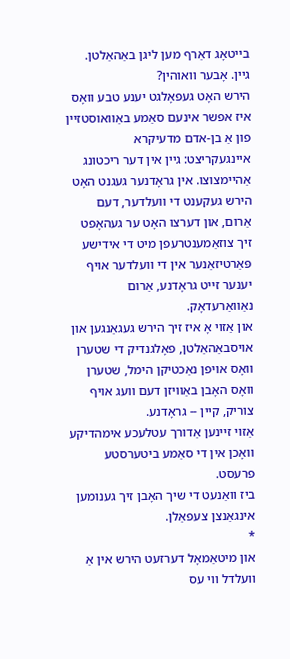בייטאָג דאַרף מען ליגן באַהאַלטן.
גיין. אָבער וואוהין?
הירש האָט געפאָלגט יענע טבע וואָס איז אפשר אינעם סאַמע באַוואוסטזיין פון אַ בן-אדם מדעיקרא איינגעקריצט: גיין אין דער ריכטונג אַהיימצוצו. אין גראָדנער געגנט האָט הירש געקענט די וועלדער, דעם אַרום, און דערצו האָט ער געהאָפט זיך צוזאַמענטרעפן מיט די אידישע פּאַרטיזאַנער אין די וועלדער אויף יענער זייט גראָדנע, אַרום נאַוואַרעדאָק.
און אַזוי אָ איז זיך הירש געגאַנגען און אויסבאַהאַלטן, פאָלגנדיק די שטערן וואָס אויפן נאַכטיקן הימל, שטערן וואָס האָבן באַוויזן דעם וועג אויף צוריק, קיין -- גראָדנע.
אַזוי זיינען אַדורך עטלעכע אימהדיקע וואָכן אין די סאַמע ביטערסטע פרעסט.
ביז וואַנעט די שיך האָבן זיך גענומען אינגאַנצן צעפאַלן.
*
און מיטאַמאָל דערזעט הירש אין אַ וועלדל ווי עס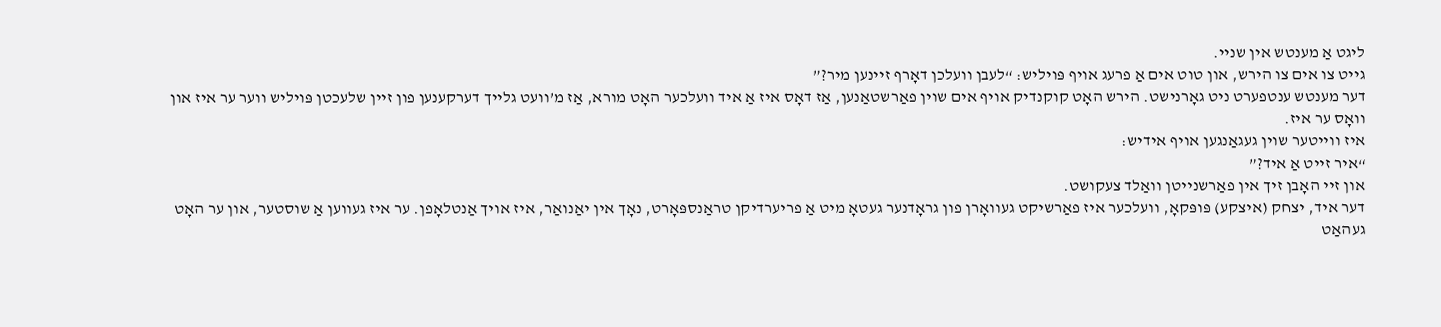ליגט אַ מענטש אין שניי.
גייט צו אים צו הירש, און טוט אים אַ פרעג אויף פּויליש: “לעבן וועלכן דאָרף זיינען מיר?”
דער מענטש ענטפערט ניט גאָרנישט. הירש האָט קוקנדיק אויף אים שוין פאַרשטאַנען, אַז דאָס איז אַ איד וועלכער האָט מורא, אַז מ’וועט גלייך דערקענען פון זיין שלעכטן פּויליש ווער ער איז און וואָס ער איז.
איז ווייטער שוין געגאַנגען אויף אידיש:
“איר זייט אַ איד?”
און זיי האָבן זיך אין פאַרשנייטן וואַלד צעקושט.
דער איד, יצחק (איצקע) פּופּקאָ, וועלכער איז פאַרשיקט געוואָרן פון גראָדנער געטאָ מיט אַ פריערדיקן טראַנספּאָרט, נאָך אין יאַנואַר, איז אויך אַנטלאָפן. ער איז געווען אַ שוסטער, און ער האָט געהאַט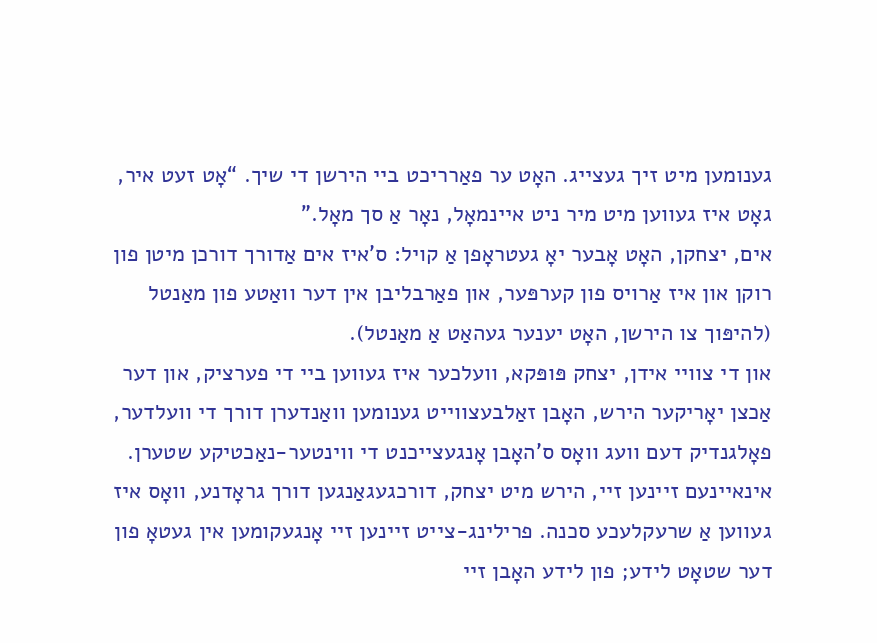גענומען מיט זיך געצייג. האָט ער פאַרריכט ביי הירשן די שיך. “אָט זעט איר, גאָט איז געווען מיט מיר ניט איינמאָל, נאָר אַ סך מאָל.”
אים, יצחקן, האָט אָבער יאָ געטראָפן אַ קויל: ס’איז אים אַדורך דורכן מיטן פון רוקן און איז אַרויס פון קערפּער, און פאַרבליבן אין דער וואַטע פון מאַנטל (להיפּוך צו הירשן, האָט יענער געהאַט אַ מאַנטל).
און די צוויי אידן, יצחק פּופּקא, וועלכער איז געווען ביי די פערציק, און דער אַכצן יאָריקער הירש, האָבן זאַלבעצווייט גענומען וואַנדערן דורך די וועלדער, פאָלגנדיק דעם וועג וואָס ס’האָבן אָנגעצייכנט די ווינטער-נאַכטיקע שטערן.
אינאיינעם זיינען זיי, הירש מיט יצחק, דורכגעגאַנגען דורך גראָדנע, וואָס איז געווען אַ שרעקלעכע סכנה. פרילינג-צייט זיינען זיי אָנגעקומען אין געטאָ פון דער שטאָט לידע; פון לידע האָבן זיי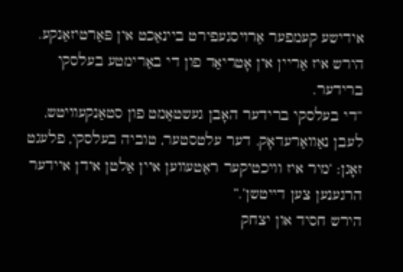אידישע קעמפער אַרויסגעפירט ביינאַכט אין פּאַרטיזאַנקע.
הירש איז אַריין אין אָטריאַד פון די באַרימטע בעלסקי ברידער.
“די בעלסקי ברידער האָבן געשטאַמט פון סטאַנקעוויטש, לעבן נאַוואַרעדאָק. דער עלטסטער, טוביה בעלסקי, פלעגט זאָגן: ‘מיר איז וויכטיקער ראַטעווען איין אַלטן אידן איידער הרגענען צען דייטשן’.”
הירש חסיד און יצחק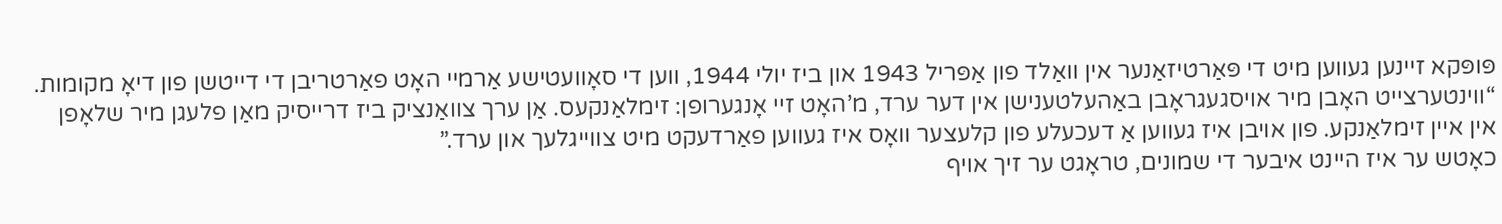פּופּקא זיינען געווען מיט די פּאַרטיזאַנער אין וואַלד פון אַפּריל 1943 און ביז יולי 1944, ווען די סאָוועטישע אַרמיי האָט פאַרטריבן די דייטשן פון דיאָ מקומות.
“ווינטערצייט האָבן מיר אויסגעגראָבן באַהעלטענישן אין דער ערד, מ’האָט זיי אָנגערופן: זימלאַנקעס. אַן ערך צוואַנציק ביז דרייסיק מאַן פלעגן מיר שלאָפן אין איין זימלאַנקע. פון אויבן איז געווען אַ דעכעלע פון קלעצער וואָס איז געווען פאַרדעקט מיט צווייגלעך און ערד.”
כאָטש ער איז היינט איבער די שמונים, טראָגט ער זיך אויף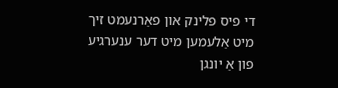די פיס פלינק און פאַרנעמט זיך מיט אַלעמען מיט דער ענערגיע פון אַ יונגן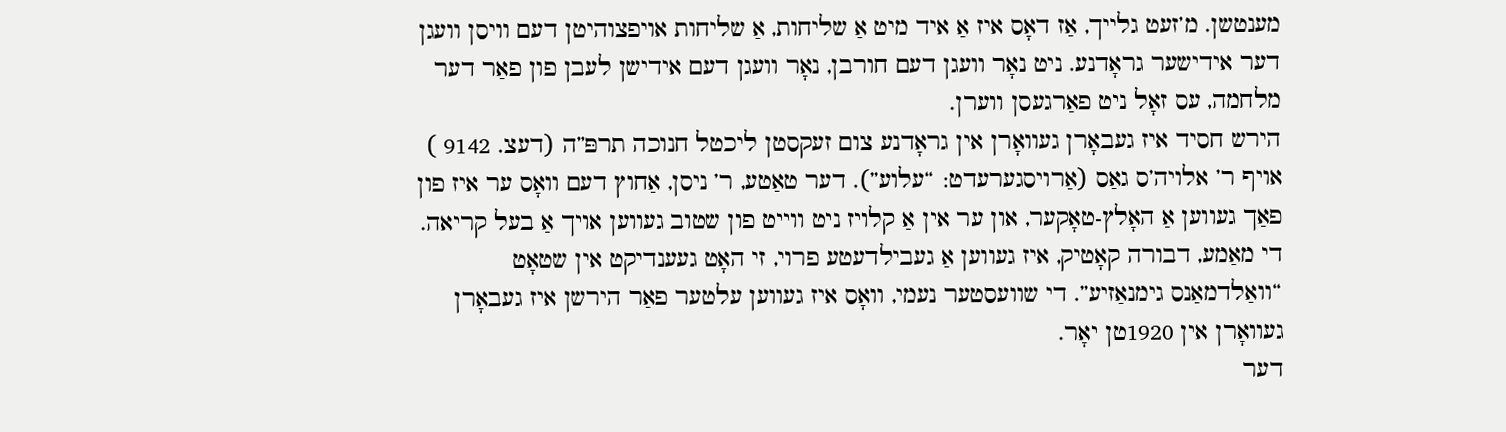מענטשן. מ’זעט גלייך, אַז דאָס איז אַ איד מיט אַ שליחות, אַ שליחות אויפצוהיטן דעם וויסן וועגן דער אידישער גראָדנע. ניט נאָר וועגן דעם חורבן, נאָר וועגן דעם אידישן לעבן פון פאַר דער מלחמה, עס זאָל ניט פאַרגעסן ווערן.
הירש חסיד איז געבאָרן געוואָרן אין גראָדנע צום זעקסטן ליכטל חנוכה תרפּ”ה (דעצ. 9142 ) אויף ר’ אלויה’ס גאַס (אַרויסגערעדט: “עלוע”). דער טאַטע, ר’ ניסן, אַחוץ דעם וואָס ער איז פון פאַך געווען אַ האָלץ-טאָקער, און ער אין אַ קלויז ניט ווייט פון שטוב געווען אויך אַ בעל קריאה. די מאַמע, דבורה קאָטיק, איז געווען אַ געבילדעטע פרוי, זי האָט געענדיקט אין שטאָט “וואַלדמאַנס גימנאַזיע”. די שוועסטער נעמי, וואָס איז געווען עלטער פאַר הירשן איז געבאָרן געוואָרן אין 1920טן יאָר.
דער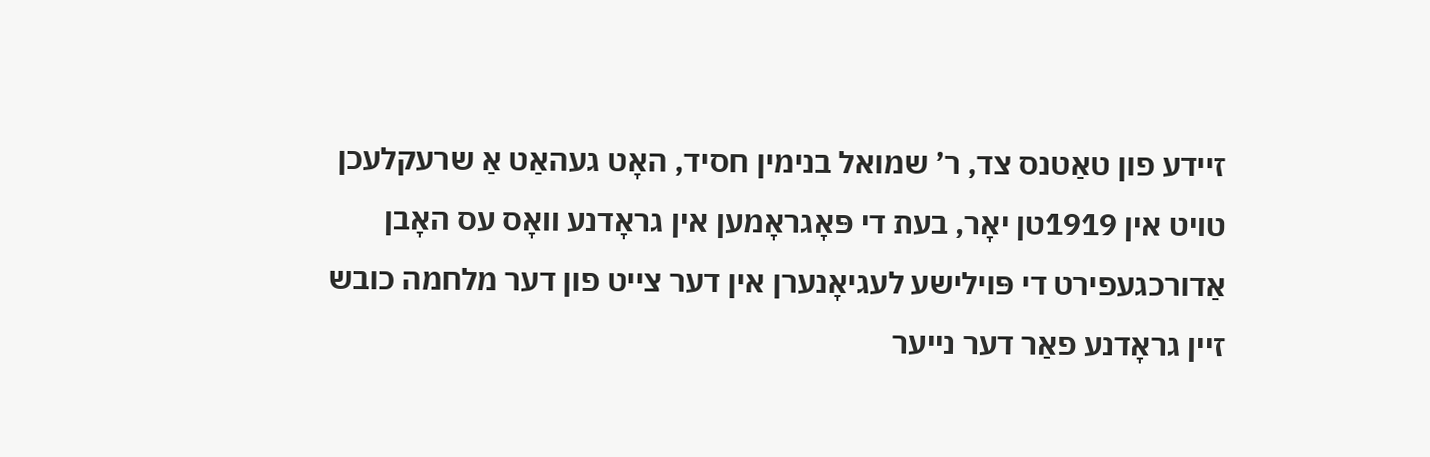זיידע פון טאַטנס צד, ר’ שמואל בנימין חסיד, האָט געהאַט אַ שרעקלעכן טויט אין 1919טן יאָר, בעת די פּאָגראָמען אין גראָדנע וואָס עס האָבן אַדורכגעפירט די פּוילישע לעגיאָנערן אין דער צייט פון דער מלחמה כובש זיין גראָדנע פאַר דער נייער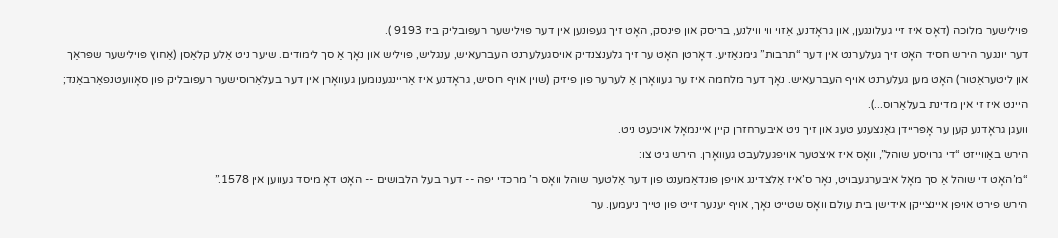פּוילישער מלוכה (דאָס איז זיי געלונגען, און גראָדנע, אַזוי ווי ווילנע, בריסק און פּינסק, האָט זיך געפונען אין דער פּוילישער רעפּובליק ביז 9193 ).
דער יונגער הירש חסיד האָט זיך געלערנט אין דער “תרבות” גימנאַזיע. דאָרטן האָט ער זיך גלענצנדיק אויסגעלערנט העברעאיש, ענגליש, פּויליש און נאָך אַ סך לימודים. שיער ניט אַלע קלאַסן (אַחוץ פּוילישער שפּראַך און ליטעראַטור) האָט מען געלערנט אויף העברעאיש. נאָך דער מלחמה איז ער געוואָרן אַ לערער פון פיזיק (שוין אויף רוסיש, גראָדנע איז אַריינגענומען געוואָרן אין דער בעלאַרוסישער רעפּובליק פון סאָוועטנפאַרבאַנד; היינט איז זי אין מדינת בעלאַרוס...).
וועגן גראָדנע קען ער אָפּריידן גאַנצענע טעג און זיך ניט איבערחזרן קיין איינמאָל אויכעט ניט.
הירש באַווייזט “די גרויסע שוהל”, וואָס איז איצטער אויפגעלעבט געוואָרן. הירש גיט צו:
“מ’האָט די שוהל אַ סך מאָל איבערגעבויט, נאָר ס’איז אַלצדינג אויפן פונדאַמענט פון דער אַלטער שוהל וואָס ר’ מרכדי יפה -- דער בעל הלבושים -- האָט דאָ מיסד געווען אין 1578.”
הירש פירט אויפן איינצייקן אידישן בית עולם וואָס שטייט נאָך, אויף יענער זייט פון טייך ניעמען. ער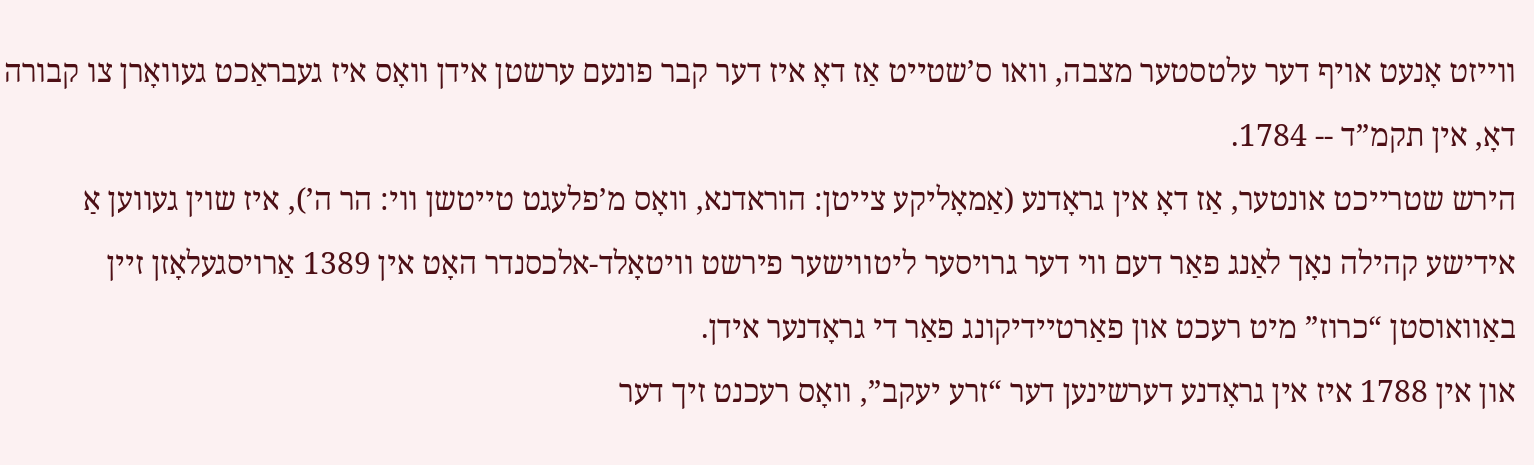ווייזט אָנעט אויף דער עלטסטער מצבה, וואו ס’שטייט אַז דאָ איז דער קבר פונעם ערשטן אידן וואָס איז געבראַכט געוואָרן צו קבורה דאָ, אין תקמ”ד -- 1784.
הירש שטרייכט אונטער, אַז דאָ אין גראָדנע (אַמאָליקע צייטן: הוראדנא, וואָס מ’פלעגט טייטשן ווי: הר ה’), איז שוין געווען אַ אידישע קהילה נאָך לאַנג פאַר דעם ווי דער גרויסער ליטווישער פירשט וויטאָלד-אלכסנדר האָט אין 1389 אַרויסגעלאָזן זיין באַוואוסטן “כרוז” מיט רעכט און פאַרטיידיקונג פאַר די גראָדנער אידן.
און אין 1788 איז אין גראָדנע דערשינען דער “זרע יעקב”, וואָס רעכנט זיך דער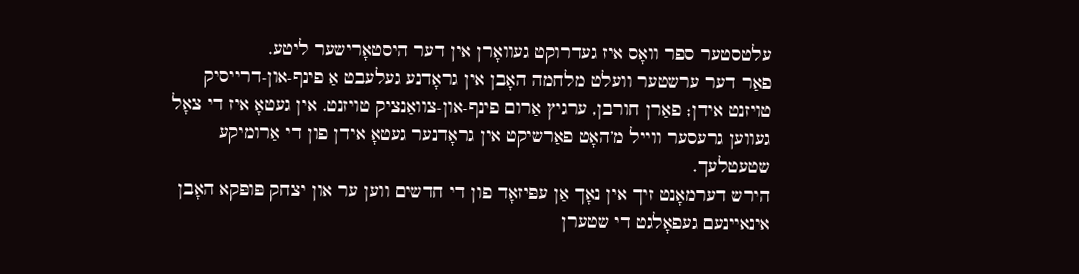עלטסטער ספר וואָס איז געדרוקט געוואָרן אין דער היסטאָרישער ליטע.
פאַר דער ערשטער וועלט מלחמה האָבן אין גראָדנע געלעבט אַ פינף-און-דרייסיק טויזנט אידן; פאַרן חורבן, ערגיץ אַרום פינף-און-צוואַנציק טויזנט. אין געטאָ איז די צאָל געווען גרעסער ווייל מ’האָט פאַרשיקט אין גראָדנער געטאָ אידן פון די אַרומיקע שטעטלעך.
הירש דערמאָנט זיך אין נאָך אַן עפּיזאָד פון די חדשים ווען ער און יצחק פּופּקא האָבן אינאיינעם געפאָלגט די שטערן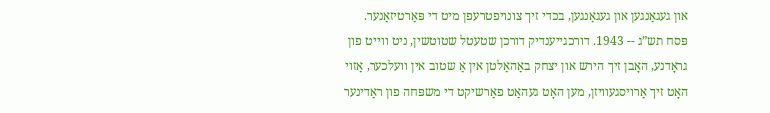און געגאַנגען און געגאַנגען, בכדי זיך צונויפטרעפן מיט די פּאַרטיזאַנער.
פּסח תש”ג -- 1943. דורכגייענדיק דורכן שטעטל שטוטשין, ניט ווייט פון גראָדנע, האָבן זיך הירש און יצחק באַהאַלטן אין אַ שטוב אין וועלכער, אַזוי האָט זיך אַרויסגעוויזן, מען האָט געהאַט פאַרשיקט די משפּחה פון ראַדינער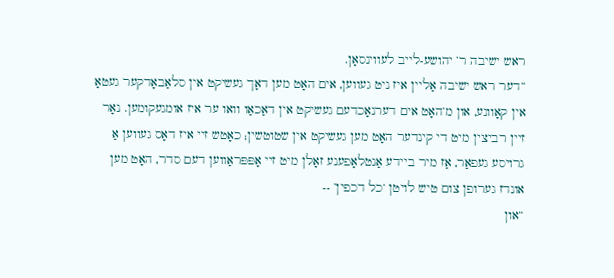ראש ישיבה ר’ יהושע-לייב לעווינסאָן.
“דער ראש ישיבה אַליין איז ניט געווען, אים האָט מען דאָך געשיקט אין סלאַבאָדקער געטאָ אין קאָוונע, און מ’האָט אים דערנאָכדעם געשיקט אין דאַכאַו וואו ער איז אומגעקומען. נאָר זיין רביצין מיט די קינדער האָט מען געשיקט אין שטוטשין; כאָטש זיי איז דאָס געווען אַ גרויסע געפאַר, אַז מיר ביידע אַנטלאָפענע זאָלן מיט זיי אָפּפּראַווען דעם סדר, האָט מען אונדז גערופן צום טיש לויטן ‘כל דכפין’ --
“און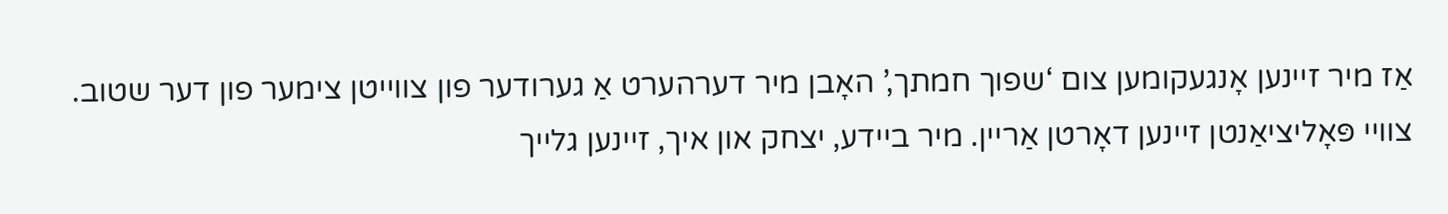אַז מיר זיינען אָנגעקומען צום ‘שפוך חמתך,’ האָבן מיר דערהערט אַ גערודער פון צווייטן צימער פון דער שטוב. צוויי פּאָליציאַנטן זיינען דאָרטן אַריין. מיר ביידע, יצחק און איך, זיינען גלייך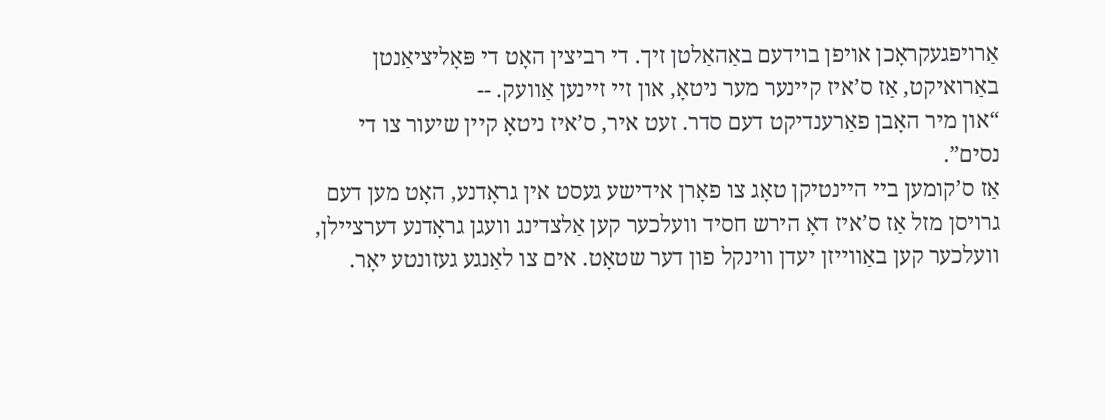אַרויפגעקראָכן אויפן בוידעם באַהאַלטן זיך. די רביצין האָט די פּאָליציאַנטן באַרואיקט, אַז ס’איז קיינער מער ניטאָ, און זיי זיינען אַוועק. --
“און מיר האָבן פאַרענדיקט דעם סדר. זעט איר, ס’איז ניטאָ קיין שיעור צו די נסים”.
אַז ס’קומען ביי היינטיקן טאָג צו פאָרן אידישע געסט אין גראָדנע, האָט מען דעם גרויסן מזל אַז ס’איז דאָ הירש חסיד וועלכער קען אַלצדינג וועגן גראָדנע דערציילן, וועלכער קען באַווייזן יעדן ווינקל פון דער שטאָט. אים צו לאַנגע געזונטע יאָר.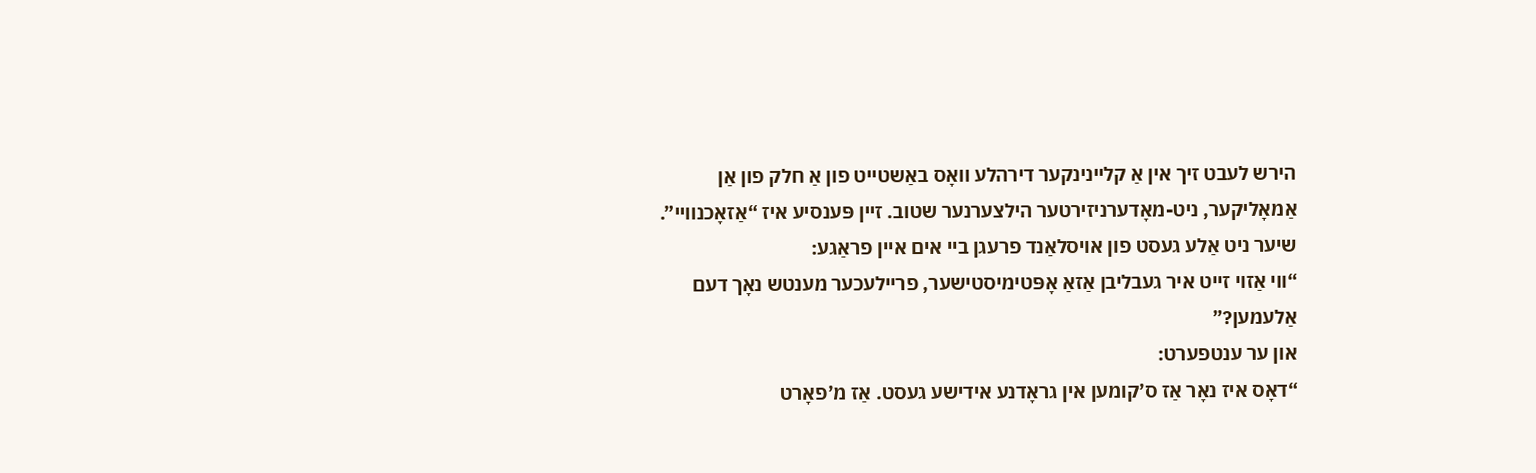הירש לעבט זיך אין אַ קליינינקער דירהלע וואָס באַשטייט פון אַ חלק פון אַן אַמאָליקער, ניט-מאָדערניזירטער הילצערנער שטוב. זיין פּענסיע איז “אַזאָכנוויי”.
שיער ניט אַלע געסט פון אויסלאַנד פרעגן ביי אים איין פראַגע:
“ווי אַזוי זייט איר געבליבן אַזאַ אָפּטימיסטישער, פריילעכער מענטש נאָך דעם אַלעמען?”
און ער ענטפערט:
“דאָס איז נאָר אַז ס’קומען אין גראָדנע אידישע געסט. אַז מ’פאָרט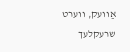אַוועק, ווערט שרעקלעך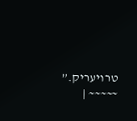טרויעריק.”
~~~~~ |